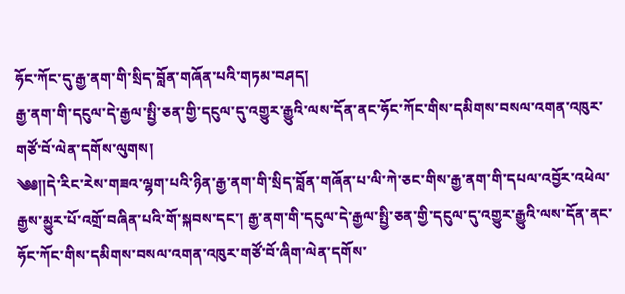ཧོང་ཀོང་དུ་རྒྱ་ནག་གི་སྲིད་བློན་གཞོན་པའི་གཏམ་བཤད།
རྒྱ་ནག་གི་དངུལ་དེ་རྒྱལ་སྤྱི་ཅན་གྱི་དངུལ་དུ་འགྱུར་རྒྱུའི་ལས་དོན་ནང་ཧོང་ཀོང་གིས་དམིགས་བསལ་འགན་འཁུར་གཙོ་བོ་ལེན་དགོས་ལུགས།
༄༅༎དེ་རིང་རེས་གཟའ་ལྷག་པའི་ཉིན་རྒྱ་ནག་གི་སྲིད་བློན་གཞོན་པ་ལི་ཀེ་ཅང་གིས་རྒྱ་ནག་གི་དཔལ་འབྱོར་འཕེལ་རྒྱས་མྱུར་པོ་འགྲོ་བཞིན་པའི་གོ་སྐབས་དང་། རྒྱ་ནག་གི་དངུལ་དེ་རྒྱལ་སྤྱི་ཅན་གྱི་དངུལ་དུ་འགྱུར་རྒྱུའི་ལས་དོན་ནང་ཧོང་ཀོང་གིས་དམིགས་བསལ་འགན་འཁུར་གཙོ་བོ་ཞིག་ལེན་དགོས་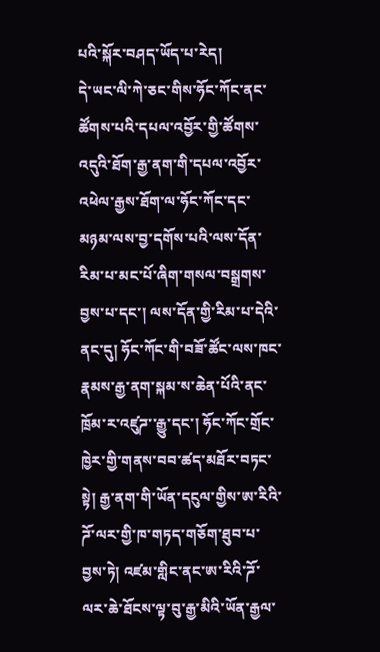པའི་སྐོར་བཤད་ཡོད་པ་རེད།
དེ་ཡང་ལི་ཀེ་ཅང་གིས་ཧོང་ཀོང་ནང་ཚོགས་པའི་དཔལ་འབྱོར་གྱི་ཚོགས་འདུའི་ཐོག་རྒྱ་ནག་གི་དཔལ་འབྱོར་འཕེལ་རྒྱས་ཐོག་ལ་ཧོང་ཀོང་དང་མཉམ་ལས་བྱ་དགོས་པའི་ལས་དོན་རིམ་པ་མང་པོ་ཞིག་གསལ་བསྒྲགས་བྱས་པ་དང་། ལས་དོན་གྱི་རིམ་པ་དེའི་ནང་དུ། ཧོང་ཀོང་གི་བཟོ་ཚོང་ལས་ཁང་རྣམས་རྒྱ་ནག་སྐམ་ས་ཆེན་པོའི་ནང་ཁྲོམ་ར་འཛུཌ་་རྒྱུ་དང་། ཧོང་ཀོང་གྲོང་ཁྱེར་གྱི་གནས་བབ་ཚད་མཐོར་བཏང་སྟེ། རྒྱ་ནག་གི་ཡོན་དངུལ་གྱིས་ཨ་རིའི་ཌོ་ལར་གྱི་ཁ་གཏད་གཅོག་ཐུབ་པ་བྱས་ཏེ། འཛམ་གླིང་ནང་ཨ་རིའི་ཌོ་ལར་ཆེ་ཐོངས་ལྟ་བུ་རྒྱ་མིའི་ཡོན་རྒྱལ་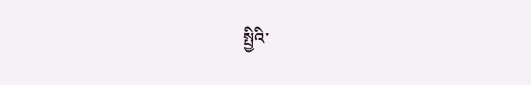སྤྱིའི་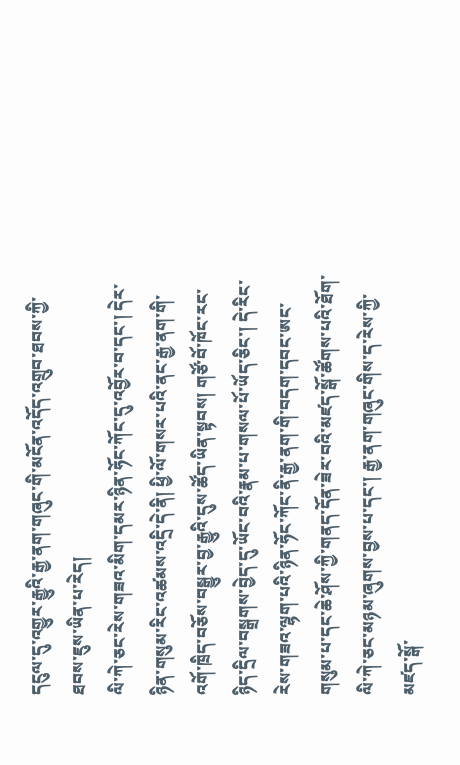དངུལ་དུ་འགྱུར་རྒྱུའི་རྒྱ་ནག་གཞུང་གི་མངོན་འདོད་འགྲུབ་ཐབས་ཀྱི་ཐབས་ཇུས་ཡིན་པ་རེད།
ལི་ཀེ་ཅང་རེས་གཟའ་མིག་དམར་ཉིན་ཧོང་ཀོང་དུ་འབྱོར་བ་དང་། དེར་ཉིན་གསུམ་རིང་འཚམས་འདྲི་དེ་ནི། ཕྱི་ལོ་གསར་པའི་ནང་རྒྱ་ནག་གི་འགོ་ཁྲིད་བཅོས་བསྒྱུར་བྱ་རྒྱུའི་དུས་ཚོད་ཡིན་སྟབས། གཙོ་བོ་ཁོང་རང་ཉིད་དྲིལ་བསྒྲགས་བྱེད་དུ་ཡོང་བའི་རྣམ་པ་གསལ་པོ་ཡོད་ཅིང་། དེ་རིང་རེས་གཟའ་ལྷག་པའི་ཉིན་ཧོང་ཀོང་ནི་རྒྱ་ནག་གི་བདག་དབང་ཨང་གསུམ་པ་དང་ཆེ་ཤོས་ཀྱི་གནད་དོན་ཟེར་བའི་མཛད་སྒོ་ཚོགས་པའི་ཐོག་ལི་ཀེ་ཅང་མཉམ་ཞུགས་བྱས་པ་དང་། རྒྱ་ནག་གཞུང་གིས་ད་རེས་ཀྱི་མཛད་སྒོ་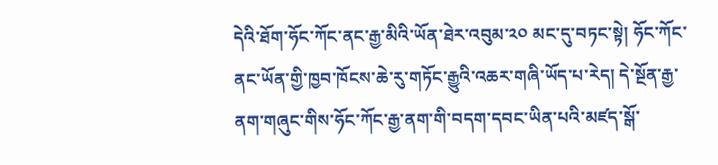དེའི་ཐོག་ཧོང་ཀོང་ནང་རྒྱ་མིའི་ཡོན་ཐེར་འབུམ་༢༠ མང་དུ་བཏང་སྟེ། ཧོང་ཀོང་ནང་ཡོན་གྱི་ཁྱབ་ཁོངས་ཆེ་རུ་གཏོང་རྒྱུའི་འཆར་གཞི་ཡོད་པ་རེད། དེ་སྔོན་རྒྱ་ནག་གཞུང་གིས་ཧོང་ཀོང་རྒྱ་ནག་གི་བདག་དབང་ཡིན་པའི་མཛད་སྒོ་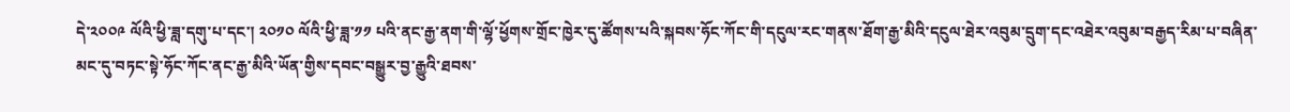དེ་༢༠༠༩ ལོའི་ཕྱི་ཟླ་དགུ་པ་དང་། ༢༠༡༠ ལོའི་ཕྱི་ཟླ་༡༡ པའི་ནང་རྒྱ་ནག་གི་ལྷོ་ཕྱོགས་གྲོང་ཁྱེར་དུ་ཚོགས་པའི་སྐབས་ཧོང་ཀོང་གི་དངུལ་རང་གནས་ཐོག་རྒྱ་མིའི་དངུལ་ཐེར་འབུམ་དྲུག་དང་འཐེར་འབུམ་བརྒྱད་རིམ་པ་བཞིན་མང་དུ་བཏང་སྟེ་ཧོང་ཀོང་ནང་རྒྱ་མིའི་ཡོན་གྱིས་དབང་བསྒྱུར་བྱ་རྒྱུའི་ཐབས་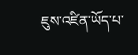ཇུས་འཛིན་ཡོད་པ་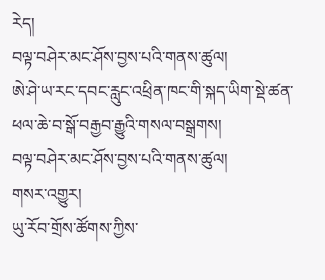རེད།
བལྟ་བཤེར་མང་ཤོས་བྱས་པའི་གནས་ཚུལ།
ཨེ་ཤེ་ཡ་རང་དབང་རླུང་འཕྲིན་ཁང་གི་སྐད་ཡིག་སྡེ་ཚན་ཕལ་ཆེ་བ་སྒོ་བརྒྱབ་རྒྱུའི་གསལ་བསྒྲགས།
བལྟ་བཤེར་མང་ཤོས་བྱས་པའི་གནས་ཚུལ།
གསར་འགྱུར།
ཡུ་རོབ་གྲོས་ཚོགས་ཀྱིས་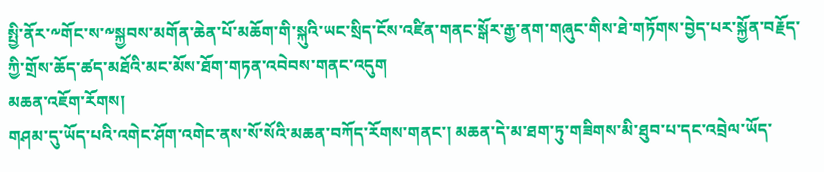སྤྱི་ནོར་༸གོང་ས་༸སྐྱབས་མགོན་ཆེན་པོ་མཆོག་གི་སྐུའི་ཡང་སྲིད་ངོས་འཛིན་གནང་སྒོར་རྒྱ་ནག་གཞུང་གིས་ཐེ་གཏོགས་བྱེད་པར་སྐྱོན་བརྗོད་ཀྱི་གྲོས་ཆོད་ཚད་མཐོའི་མང་མོས་ཐོག་གཏན་འབེབས་གནང་འདུག
མཆན་འཇོག་རོགས།
གཤམ་དུ་ཡོད་པའི་འགེང་ཤོག་འགེང་ནས་སོ་སོའི་མཆན་བཀོད་རོགས་གནང་། མཆན་དེ་མ་ཐག་ཏུ་གཟིགས་མི་ཐུབ་པ་དང་འབྲེལ་ཡོད་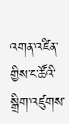འགན་འཛིན་གྱིས་ང་ཚོའི་སྒྲིག་འཛུགས་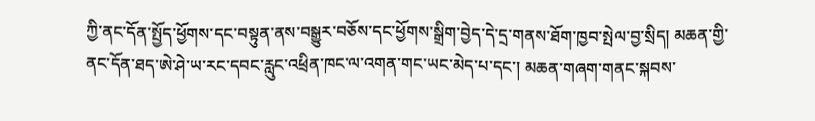ཀྱི་ནང་དོན་སྤྱོད་ཕྱོགས་དང་བསྟུན་ནས་བསྒྱུར་བཅོས་དང་ཕྱོགས་སྒྲིག་བྱེད་དེ་དྲ་གནས་ཐོག་ཁྱབ་སྤེལ་བྱ་སྲིད། མཆན་གྱི་ནང་དོན་ཐད་ཨེ་ཤེ་ཡ་རང་དབང་རླུང་འཕྲིན་ཁང་ལ་འགན་གང་ཡང་མེད་པ་དང་། མཆན་གཞག་གནང་སྐབས་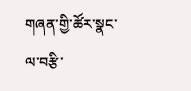གཞན་གྱི་ཚོར་སྣང་ལ་བརྩི་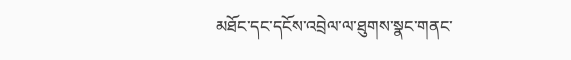མཐོང་དང་དངོས་འབྲེལ་ལ་ཐུགས་སྣང་གནང་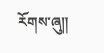རོགས་ཞུ༎